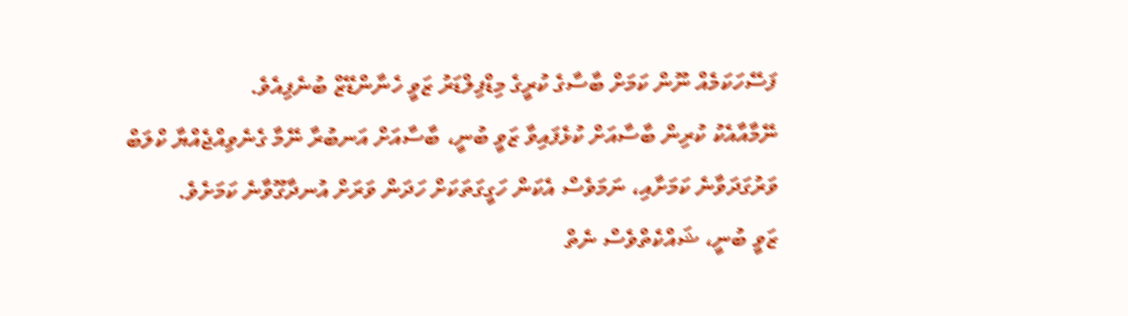ފަސޭހަކަމެއް ނޫން ކަމަށް ބާސާގެ ކުރީގެ މިޑްފިލްޑަރު ޒަވީ ހެނާންޑޭޒް ބުނެފިއެވެ.
ނޭމާއާއެކު ކުރިން ބާސާއަށް ކުޅެފައިވާ ޒަވީ ބުނީ، ބާސާއަށް އަނބުރާ ނޭމާ ގެނެވިއްޖެއްޔާ ކްލަބް ވަރުގަދަވާނެ ކަމަށާއި، ނަމަވެސް އެކަން ހަގީގަތަކަށް ހަދަން ވަރަށް އުނދާގޫވާނެ ކަމަށެވެ.
ޒަވީ ބުނީ، ޝައްކެތްވެސް ނެތް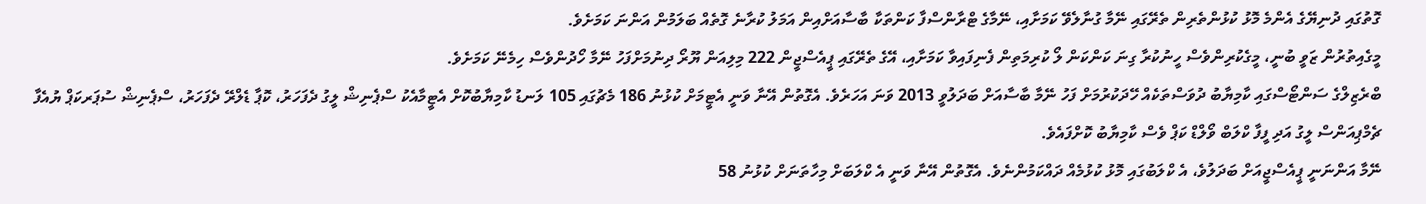ގޮތުގައި ދުނިޔޭގެ އެންމެ މޮޅު ކުޅުންތެރިން ތެރޭގައި ނޭމާ ގުނާލެވޭ ކަމަށާއި، ނޭމާގެ ޓްރާންސްފާ ކަންތަކާ ބާސާއަށްއިން އަމަލު ކުރާނެ ގޮތެއް ބަލަމުން އަންނަ ކަމަށެވެ.
މީގެއިތުރުން ޒަވީ ބުނީ، މީގެކުރިންވެސް ހީނުކުރާ ގިނަ ކަންކަން ލޯ ކުރިމަތިން ފެނިފައިވާ ކަމަށާއި، އޭގެ ތެރޭގައި ޕީއެސްޖީން 222 މިލިއަން ޔޫރޯ ދިނުމަށްފަހު ނޭމާ ހޯދުންވެސް ހިމެނޭ ކަމަށެވެ.
ބްރެޒިލްގެ ސަންޓޯސްގައި ކާމިޔާބު ދުވަސްތަކެއް ހޭދަކުރުމަށް ފަހު ނޭމާ ބާސާއަށް ބަދަލުވީ 2013 ވަނަ އަހަރެވެ. އެގޮތުން އޭނާ ވަނީ އެޓީމަށް ކުޅުނު 186 މެޗުގައި 105 ލަނޑު ކާމިޔާބުކޮށް އެޓީމާއެކު ސްޕެނިޝް ލީގު ދެފަހަރު، ކޮޕާ ޑެލްރޭ ދެފަހަރު، ސްޕެނިޝް ސުޕަރކަޕް ޔުއެފާ ޗެމްޕިއަންސް ލީގު އަދި ފީފާ ކްލަބް ވޯލްޑް ކަޕް ވެސް ކާމިޔާބު ކޮށްފައެވެ.
ނޭމާ އަންނަނީ ޕީއެސްޖީއަށް ބަދަލުވެ، އެ ކްލަބުގައި މޮޅު ކުޅުމެއް ދައްކަމުންނެވެ. އެގޮތުން އޭނާ ވަނީ އެ ކްލަބަށް މިހާތަނަށް ކުޅުނު 58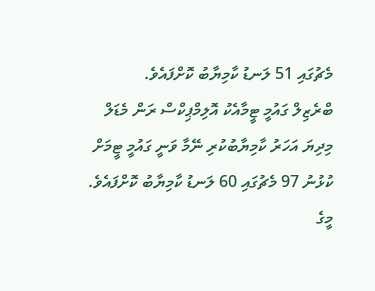މެޗުގައި 51 ލަނޑު ކާމިޔާބު ކޮށްފައެވެ.
ބްރެޒިލް ގައުމީ ޓީމާއެކު އޮލިމްޕިކްސް ރަން މެޑަލް މިދިޔަ އަހަރު ކާމިޔާބުކުރި ނޭމާ ވަނީ ގައުމީ ޓީމަށް ކުޅުނު 97 މެޗުގައި 60 ލަނޑު ކާމިޔާބު ކޮށްފައެވެ.
މީގެ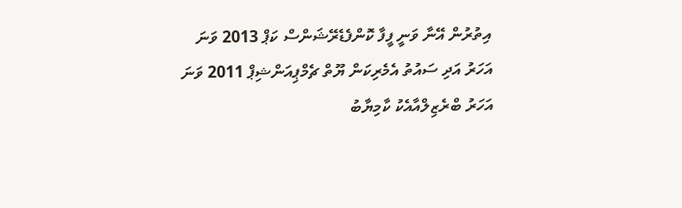އިތުރުން އޭނާ ވަނީ ފީފާ ކޮންފެޑެރޭޝަންސް ކަޕް 2013 ވަނަ އަހަރު އަދި ސައުތު އެމެރިކަން ޔޫތް ޗެމްޕިއަންޝިޕް 2011 ވަނަ އަހަރު ބްރެޒިލްއާއެކު ކާމިޔާބު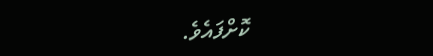ކޮށްފައެވެ.